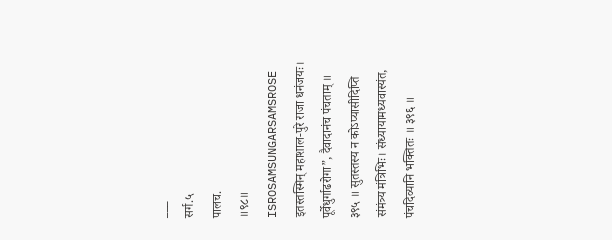___
सर्ग.५
पालच.
॥९८॥
ISROSAMSUNGARSAMSROSE
इतस्तस्मिन् महाशाल-पुरे राजा धनंजयः। पूर्वेधुर्गाढरोगा”, दैवादानंच पंचताम् ॥ ३९५ ॥ सुतस्तस्य न कोऽप्यासीदिप्ति संमंत्र्य मंत्रिभिः। संध्यायामध्यवास्यंत, पंचदिव्यानि भक्तितः ॥ ३९६ ॥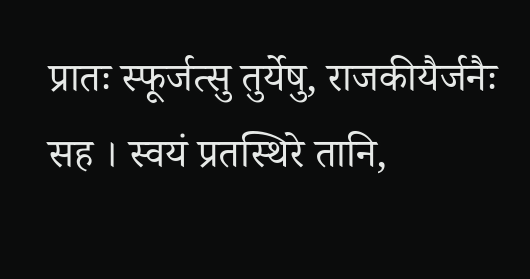प्रातः स्फूर्जत्सु तुर्येषु, राजकीयैर्जनैः
सह । स्वयं प्रतस्थिरे तानि,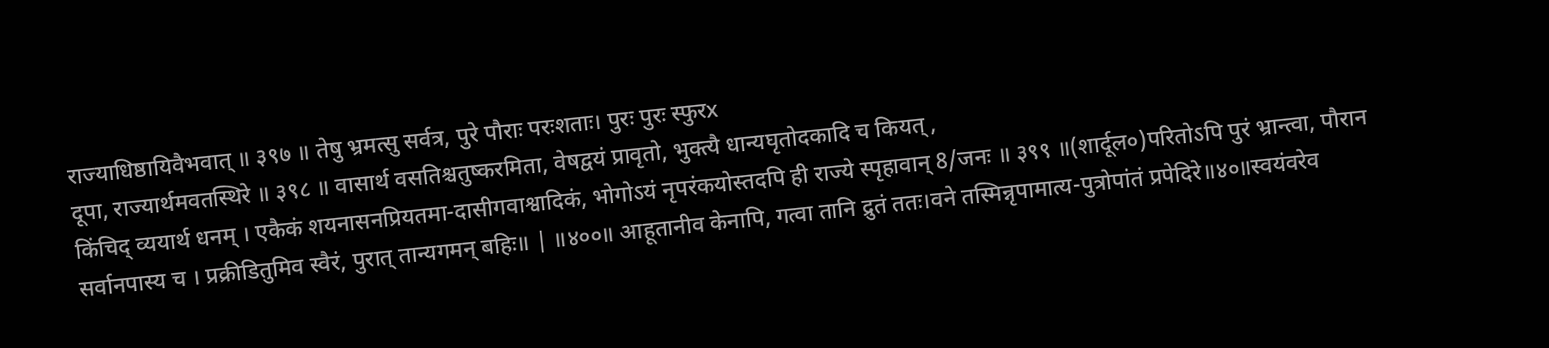राज्याधिष्ठायिवैभवात् ॥ ३९७ ॥ तेषु भ्रमत्सु सर्वत्र, पुरे पौराः परःशताः। पुरः पुरः स्फुरx
दूपा, राज्यार्थमवतस्थिरे ॥ ३९८ ॥ वासार्थ वसतिश्चतुष्करमिता, वेषद्वयं प्रावृतो, भुक्त्यै धान्यघृतोदकादि च कियत् ,
किंचिद् व्ययार्थ धनम् । एकैकं शयनासनप्रियतमा-दासीगवाश्वादिकं, भोगोऽयं नृपरंकयोस्तदपि ही राज्ये स्पृहावान् 8/जनः ॥ ३९९ ॥(शार्दूल०)परितोऽपि पुरं भ्रान्त्वा, पौरान सर्वानपास्य च । प्रक्रीडितुमिव स्वैरं, पुरात् तान्यगमन् बहिः॥ | ॥४००॥ आहूतानीव केनापि, गत्वा तानि द्रुतं ततः।वने तस्मिन्नृपामात्य-पुत्रोपांतं प्रपेदिरे॥४०॥स्वयंवरेव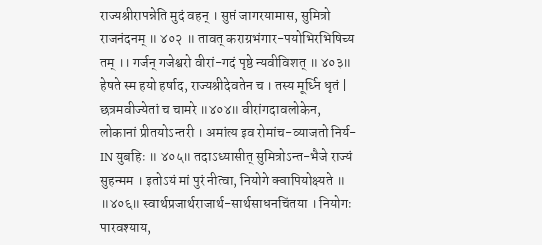राज्यश्रीरापन्नेति मुदं वहन् । सुप्तं जागरयामास, सुमित्रो राजनंदनम् ॥ ४०२ ॥ तावत् कराग्रभंगार-पयोभिरभिषिच्य तम् ।। गर्जन् गजेश्वरो वीरां-गदं पृष्ठे न्यवीविशत् ॥ ४०३॥ हेषते स्म हयो हर्षाद, राज्यश्रीदेवतेन च । तस्य मूर्ध्नि धृतं | छत्रमवीज्येतां च चामरे ॥४०४॥ वीरांगदावलोकेन, लोकानां प्रीतयोऽन्तरी । अमांत्य इव रोमांच-व्याजतो निर्य-IN युबहिः ॥ ४०५॥ तदाऽध्यासीत् सुमित्रोऽन्त-भैजे राज्यं सुहन्मम । इतोऽयं मां पुरं नीत्वा, नियोगे क्वापियोक्ष्यते ॥ ॥४०६॥ स्वार्थप्रजार्थराजार्थ-सार्थसाधनचिंतया । नियोगः पारवश्याय,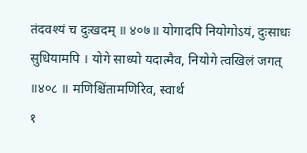तंदवश्यं च दुःखदम् ॥ ४०७॥ योगादपि नियोगोऽयं, दुःसाधः सुधियामपि । योगे साध्यो यदात्मैव, नियोगे त्वखिलं जगत् ॥४०८ ॥ मणिश्चिंतामणिरिव, स्वार्थ
१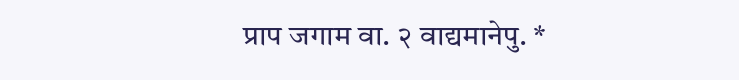प्राप जगाम वा. २ वाद्यमानेपु. *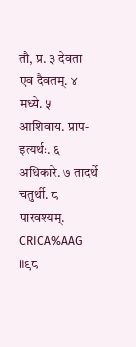तौ, प्र. ३ देवता एव दैवतम्. ४ मध्ये. ५ आशिवाय. प्राप-इत्यर्थः. ६ अधिकारे. ७ तादर्थे चतुर्थी. ८ पारवश्यम्.
CRICA%AAG
॥९८